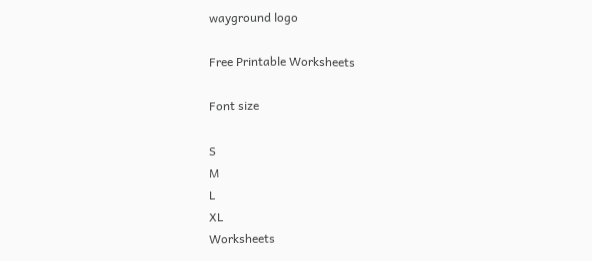wayground logo

Free Printable Worksheets

Font size

S
M
L
XL
Worksheets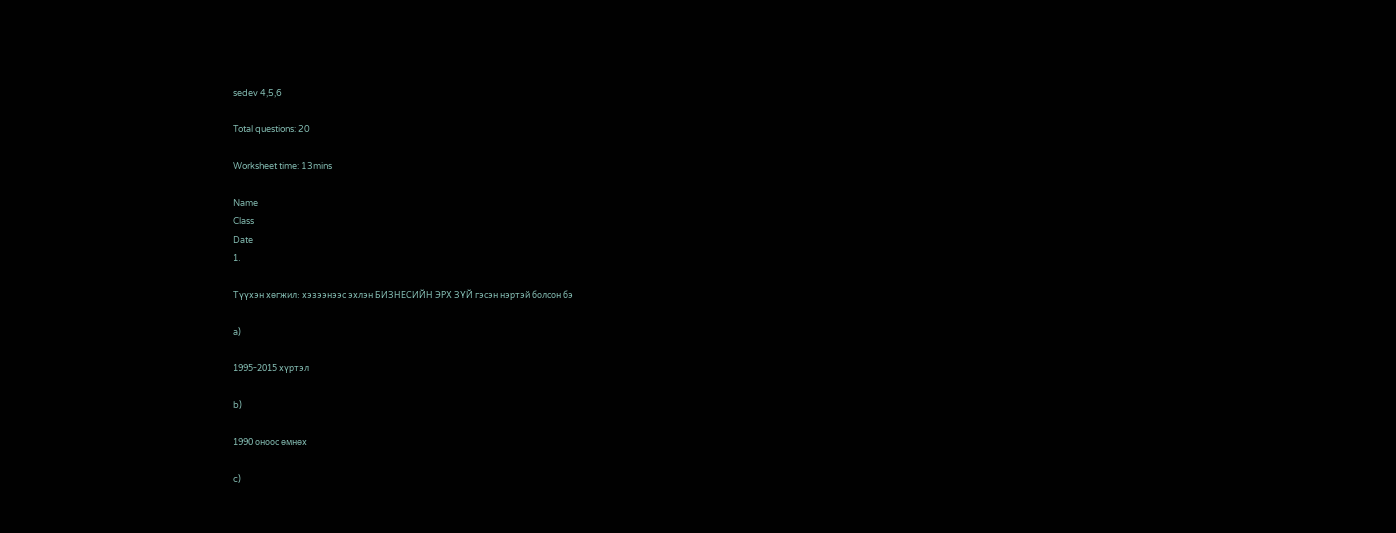sedev 4,5,6

Total questions: 20

Worksheet time: 13mins

Name
Class
Date
1.

Түүхэн хөгжил: хэзээнээс эхлэн БИЗНЕСИЙН ЭРХ ЗҮЙ гэсэн нэртэй болсон бэ

a)

1995-2015 хүртэл

b)

1990 оноос өмнөх

c)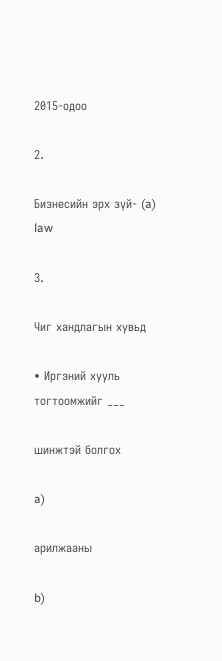2015-одоо

2.

Бизнесийн эрх зүй- (a)   law

3.

Чиг хандлагын хувьд

• Иргэний хууль тогтоомжийг ___

шинжтэй болгох

a)

арилжааны

b)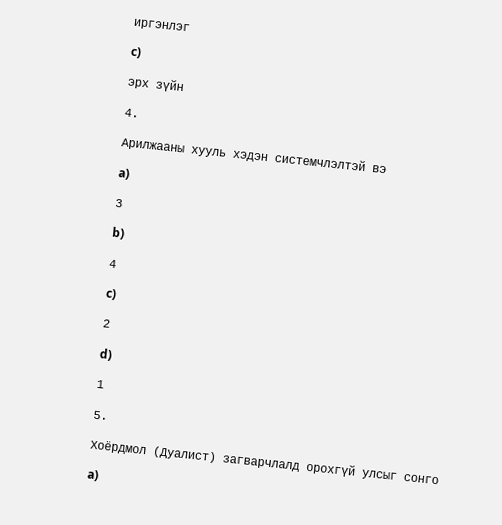иргэнлэг

c)

эрх зүйн

4.

Арилжааны хууль хэдэн системчлэлтэй вэ

a)

3

b)

4

c)

2

d)

1

5.

Хоёрдмол (Дуалист) загварчлалд орохгүй улсыг сонго

a)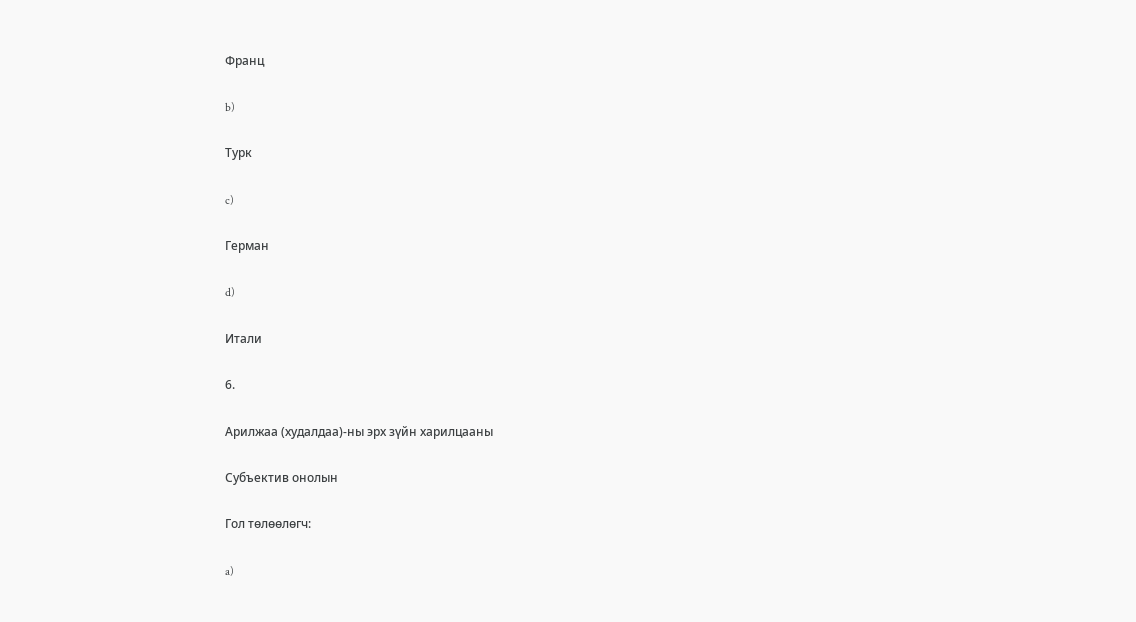Франц

b)

Турк

c)

Герман

d)

Итали

6.

Арилжаа (худалдаа)-ны эрх зүйн харилцааны

Субъектив онолын

Гол төлөөлөгч:

a)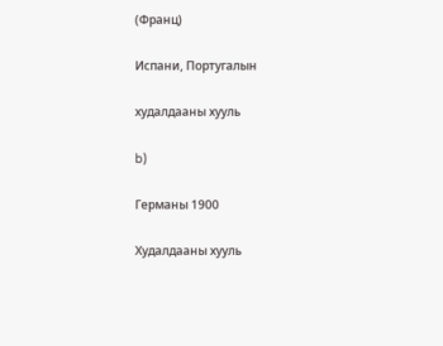(Франц)

Испани, Португалын

худалдааны хууль

b)

Германы 1900

Худалдааны хууль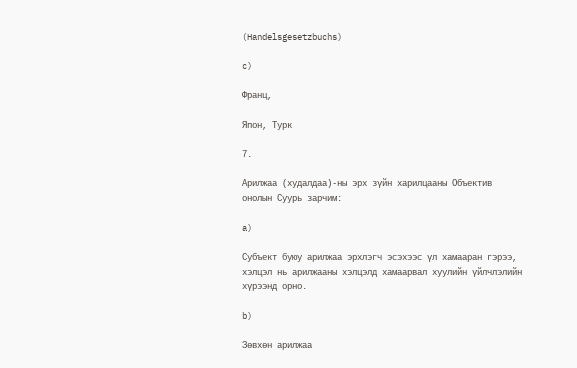(Handelsgesetzbuchs)

c)

Франц,

Япон, Турк

7.

Арилжаа (худалдаа)-ны эрх зүйн харилцааны Объектив онолын Суурь зарчим:

a)

Субъект буюу арилжаа эрхлэгч эсэхээс үл хамааран гэрээ, хэлцэл нь арилжааны хэлцэлд хамаарвал хуулийн үйлчлэлийн хүрээнд орно.

b)

Зөвхөн арилжаа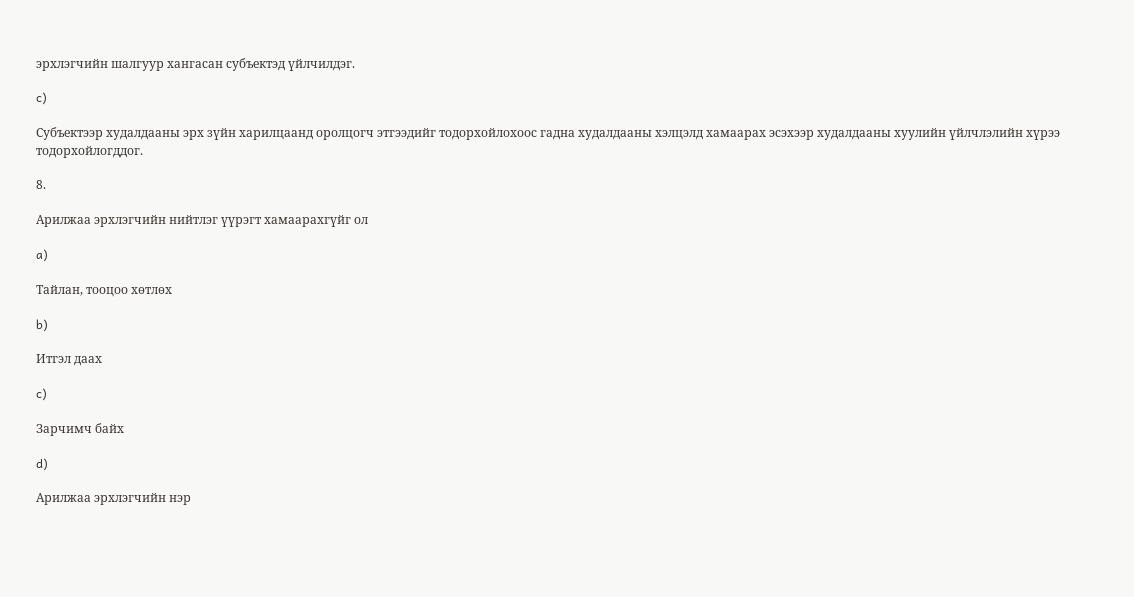эрхлэгчийн шалгуур хангасан субъектэд үйлчилдэг.

c)

Субъектээр худалдааны эрх зүйн харилцаанд оролцогч этгээдийг тодорхойлохоос гадна худалдааны хэлцэлд хамаарах эсэхээр худалдааны хуулийн үйлчлэлийн хүрээ тодорхойлогддог.

8.

Арилжаа эрхлэгчийн нийтлэг үүрэгт хамаарахгүйг ол

a)

Тайлан, тооцоо хөтлөх

b)

Итгэл даах

c)

Зарчимч байх

d)

Арилжаа эрхлэгчийн нэр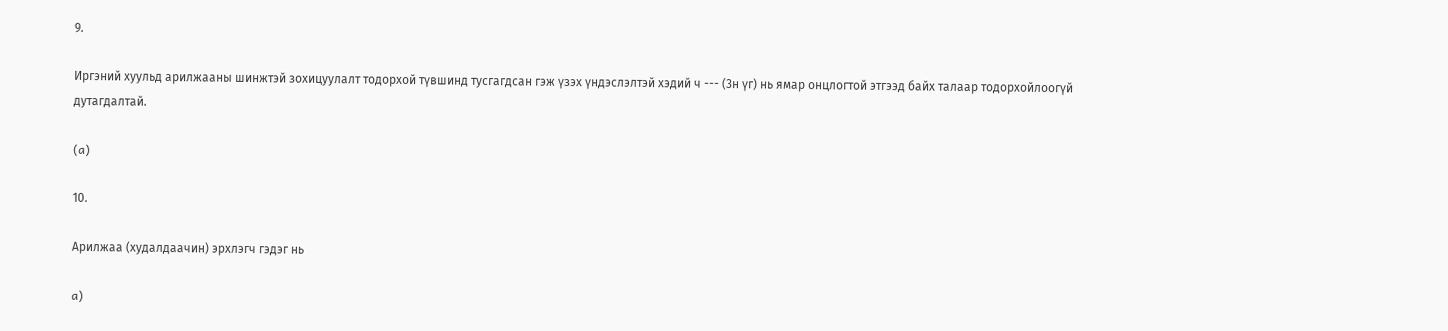9.

Иргэний хуульд арилжааны шинжтэй зохицуулалт тодорхой түвшинд тусгагдсан гэж үзэх үндэслэлтэй хэдий ч --- (3н үг) нь ямар онцлогтой этгээд байх талаар тодорхойлоогүй дутагдалтай.

(a)

10.

Арилжаа (худалдаачин) эрхлэгч гэдэг нь

a)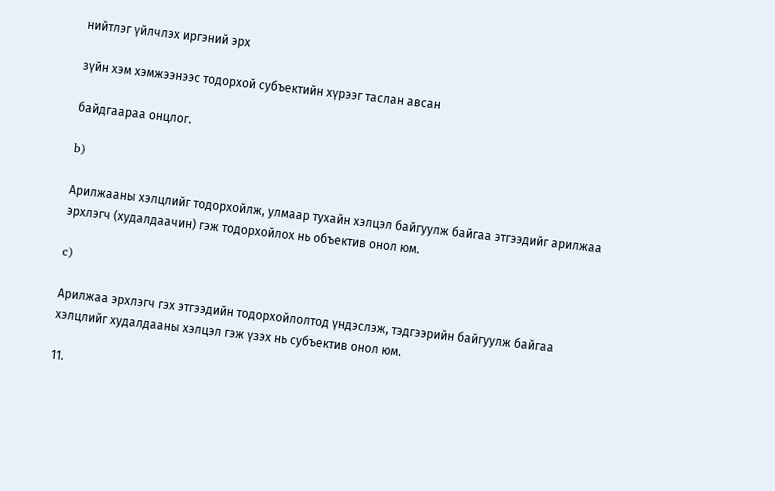нийтлэг үйлчлэх иргэний эрх

зүйн хэм хэмжээнээс тодорхой субъектийн хүрээг таслан авсан

байдгаараа онцлог.

b)

Арилжааны хэлцлийг тодорхойлж, улмаар тухайн хэлцэл байгуулж байгаа этгээдийг арилжаа эрхлэгч (худалдаачин) гэж тодорхойлох нь объектив онол юм.

c)

Арилжаа эрхлэгч гэх этгээдийн тодорхойлолтод үндэслэж, тэдгээрийн байгуулж байгаа хэлцлийг худалдааны хэлцэл гэж үзэх нь субъектив онол юм.

11.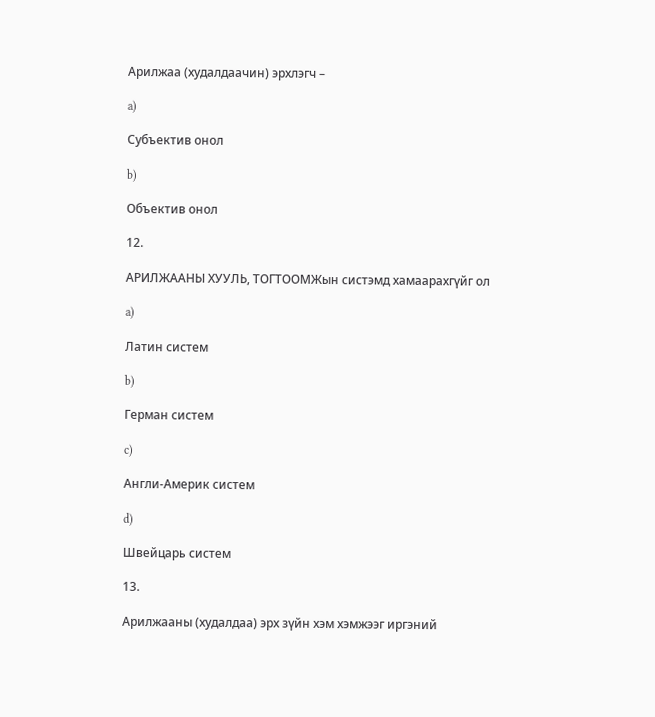Арилжаа (худалдаачин) эрхлэгч –

a)

Субъектив онол

b)

Объектив онол

12.

АРИЛЖААНЫ ХУУЛЬ, ТОГТООМЖын систэмд хамаарахгүйг ол

a)

Латин систем

b)

Герман систем

c)

Англи-Америк систем

d)

Швейцарь систем

13.

Арилжааны (худалдаа) эрх зүйн хэм хэмжээг иргэний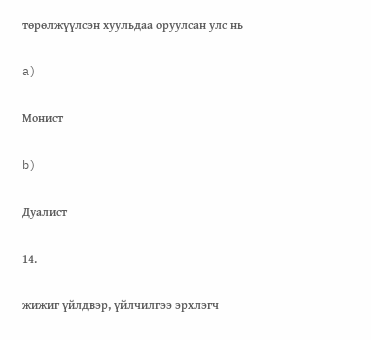төрөлжүүлсэн хуульдаа оруулсан улс нь

a)

Монист

b)

Дуалист

14.

жижиг үйлдвэр, үйлчилгээ эрхлэгч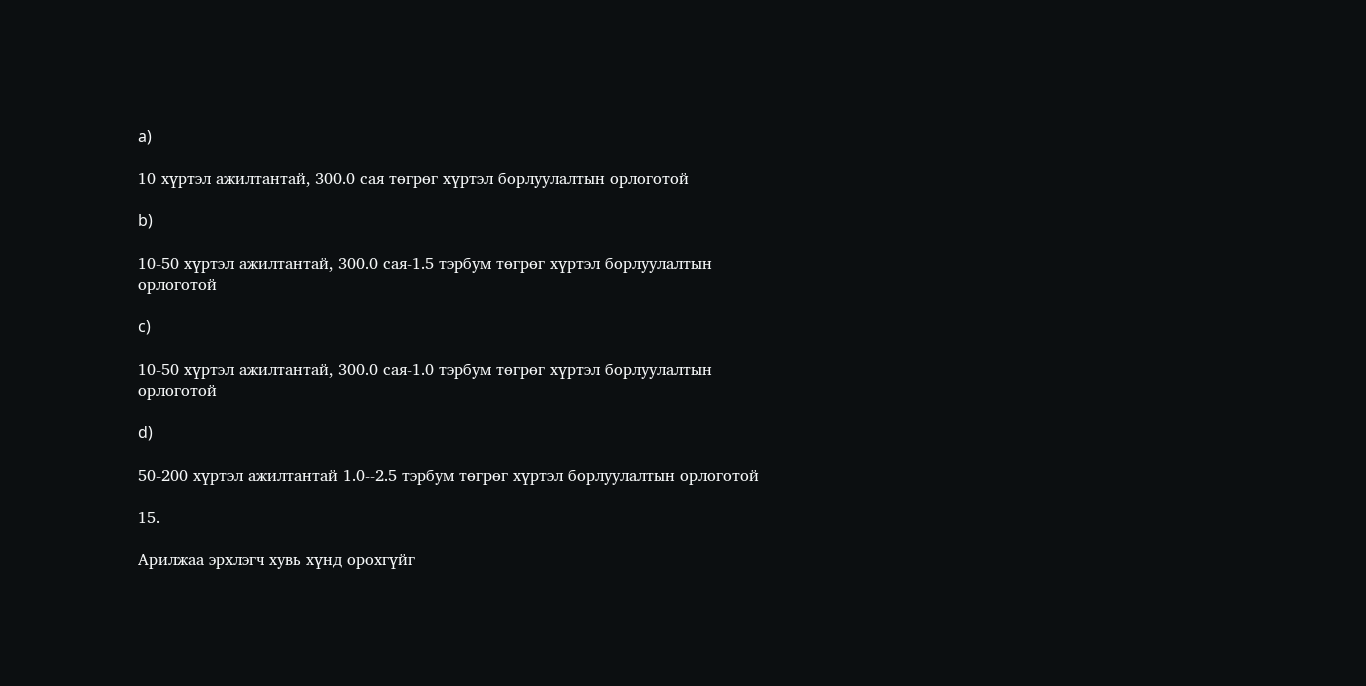a)

10 хүртэл ажилтантай, 300.0 сая төгрөг хүртэл борлуулалтын орлоготой

b)

10-50 хүртэл ажилтантай, 300.0 сая-1.5 тэрбум төгрөг хүртэл борлуулалтын орлоготой

c)

10-50 хүртэл ажилтантай, 300.0 сая-1.0 тэрбум төгрөг хүртэл борлуулалтын орлоготой

d)

50-200 хүртэл ажилтантай 1.0--2.5 тэрбум төгрөг хүртэл борлуулалтын орлоготой

15.

Арилжаа эрхлэгч хувь хүнд орохгүйг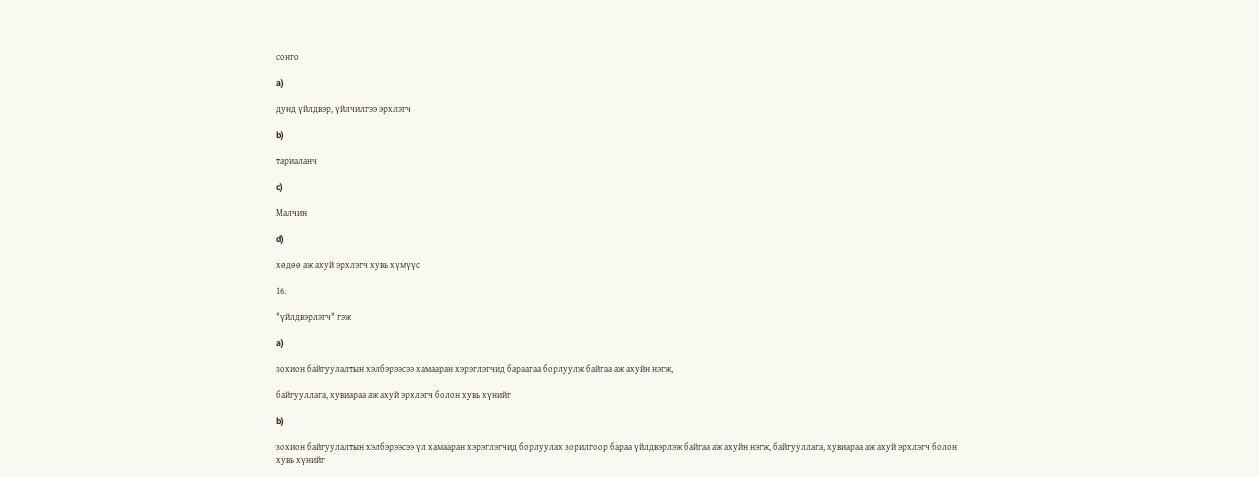сонго

a)

дунд үйлдвэр, үйлчилгээ эрхлэгч

b)

тариаланч

c)

Малчин

d)

хөдөө аж ахуй эрхлэгч хувь хүмүүс

16.

"үйлдвэрлэгч" гэж

a)

зохион байгуулалтын хэлбэрээсээ хамааран хэрэглэгчид бараагаа борлуулж байгаа аж ахуйн нэгж,

байгууллага, хувиараа аж ахуй эрхлэгч болон хувь хүнийг

b)

зохион байгуулалтын хэлбэрээсээ үл хамааран хэрэглэгчид борлуулах зорилгоор бараа үйлдвэрлэж байгаа аж ахуйн нэгж, байгууллага, хувиараа аж ахуй эрхлэгч болон хувь хүнийг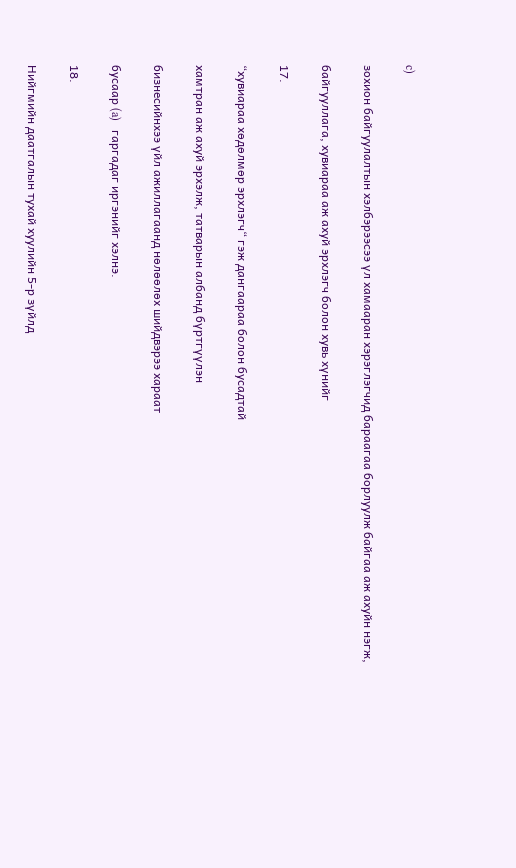c)

зохион байгуулалтын хэлбэрээсээ үл хамааран хэрэглэгчид бараагаа борлуулж байгаа аж ахуйн нэгж,

байгууллага, хувиараа аж ахуй эрхлэгч болон хувь хүнийг

17.

“хувиараа хөдөлмөр эрхлэгч“ гэж дангаараа болон бусадтай

хамтран аж ахуй эрхэлж, татварын албанд бүртгүүлэн

бизнесийнхээ үйл ажиллагаанд нөлөөлөх шийдвэрээ хараат

бусаар (a)   гаргадаг иргэнийг хэлнэ.

18.

Нийгмийн даатгалын тухай хуулийн 5-р зүйлд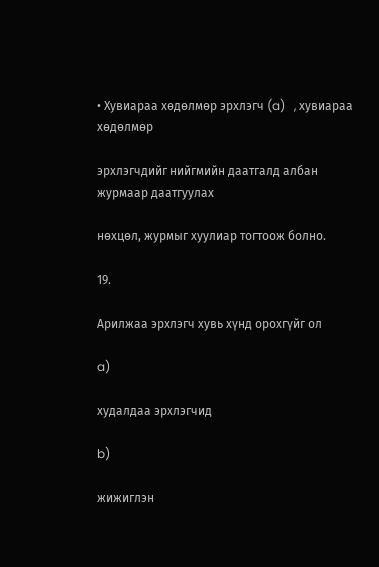• Хувиараа хөдөлмөр эрхлэгч (a)   , хувиараа хөдөлмөр

эрхлэгчдийг нийгмийн даатгалд албан журмаар даатгуулах

нөхцөл, журмыг хуулиар тогтоож болно.

19.

Арилжаа эрхлэгч хувь хүнд орохгүйг ол

a)

худалдаа эрхлэгчид

b)

жижиглэн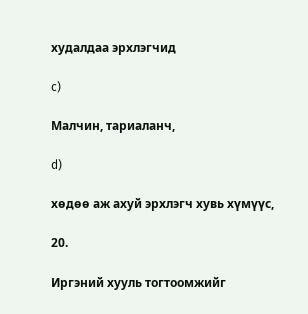худалдаа эрхлэгчид

c)

Малчин, тариаланч,

d)

хөдөө аж ахуй эрхлэгч хувь хүмүүс,

20.

Иргэний хууль тогтоомжийг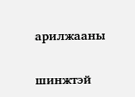арилжааны

шинжтэй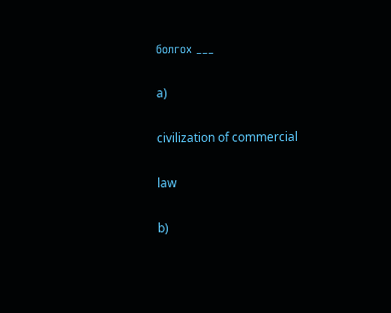болгох ___

a)

civilization of commercial

law

b)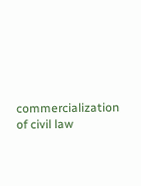commercialization of civil law